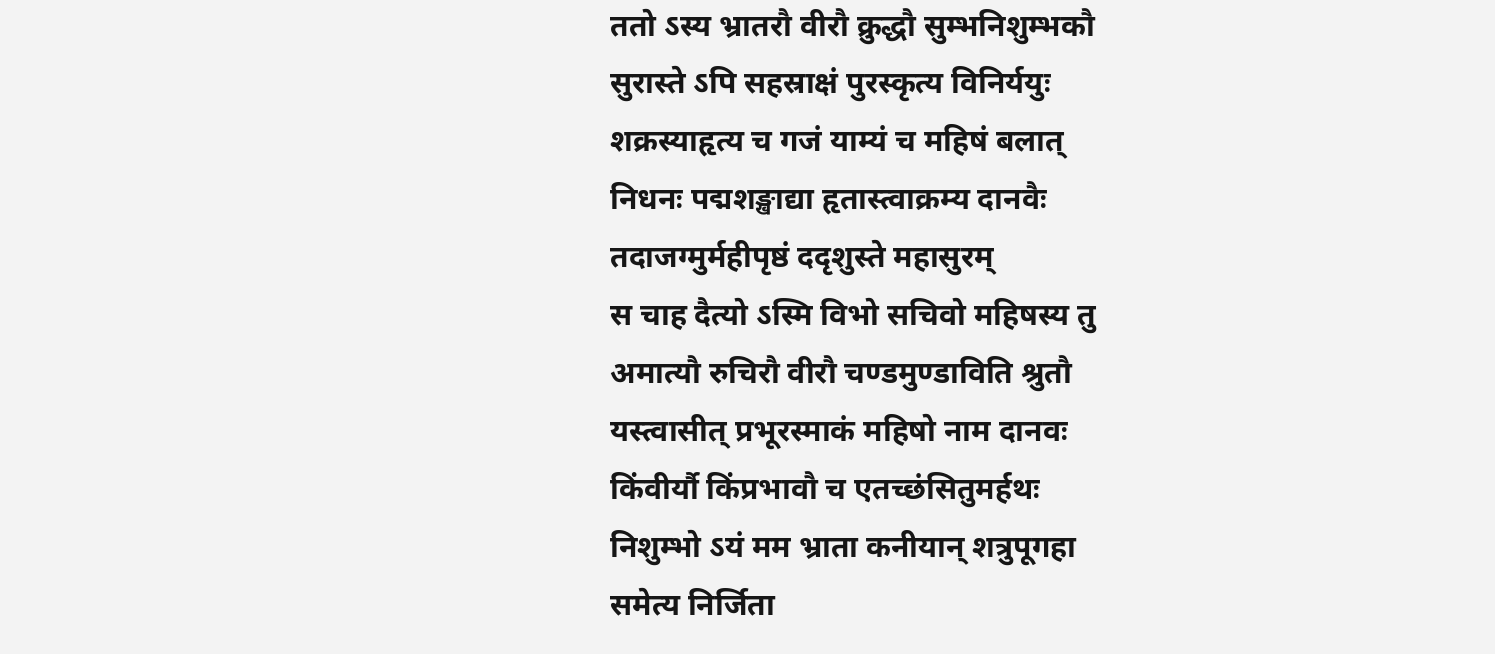ततो ऽस्य भ्रातरौ वीरौ क्रुद्धौ सुम्भनिशुम्भकौ
सुरास्ते ऽपि सहस्राक्षं पुरस्कृत्य विनिर्ययुः
शक्रस्याहृत्य च गजं याम्यं च महिषं बलात्
निधनः पद्मशङ्खाद्या हृतास्त्वाक्रम्य दानवैः
तदाजग्मुर्महीपृष्ठं ददृशुस्ते महासुरम्
स चाह दैत्यो ऽस्मि विभो सचिवो महिषस्य तु
अमात्यौ रुचिरौ वीरौ चण्डमुण्डाविति श्रुतौ
यस्त्वासीत् प्रभूरस्माकं महिषो नाम दानवः
किंवीर्यौ किंप्रभावौ च एतच्छंसितुमर्हथः
निशुम्भो ऽयं मम भ्राता कनीयान् शत्रुपूगहा
समेत्य निर्जिता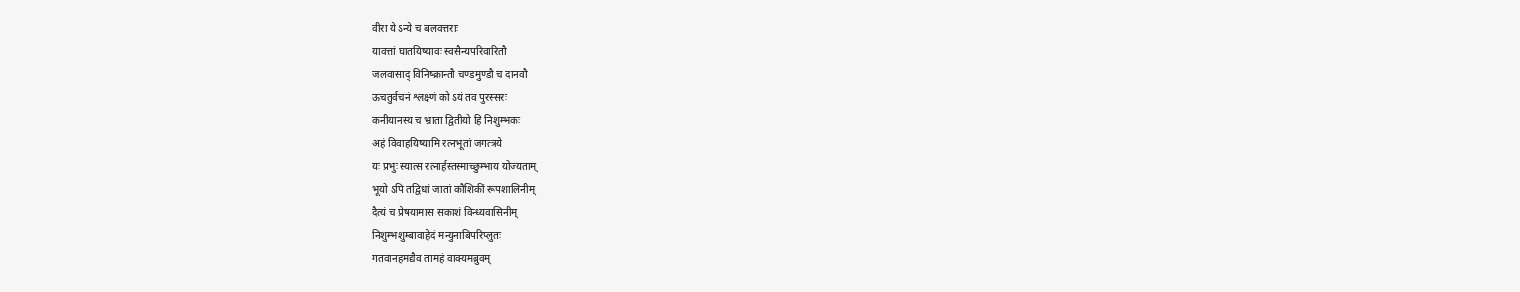वीरा ये ऽन्ये च बलवत्तराः
यावत्तां घातयिष्यावः स्वसैन्यपरिवारितौ
जलवासाद् विनिष्क्रान्तौ चण्डमुण्डौ च दानवौ
ऊचतुर्वचनं श्लक्ष्णं को ऽयं तव पुरस्सरः
कनीयानस्य च भ्राता द्वितीयो हि निशुम्भकः
अहं विवाहयिष्यामि रत्नभूतां जगत्त्रये
यः प्रभुः स्यात्स रत्नार्हस्तस्माच्छुम्भाय योज्यताम्
भूयो ऽपि तद्विधां जातां कौशिकीं रूपशालिनीम्
दैत्यं च प्रेषयामास सकाशं विन्ध्यवासिनीम्
निशुम्भशुम्बावाहेदं मन्युनाबिपरिप्लुतः
गतवानहमद्यैव तामहं वाक्यमब्रुवम्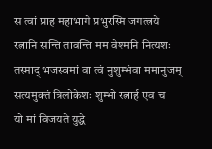स त्वां प्राह महाभागे प्रभुरस्मि जगत्त्रये
रत्नानि सन्ति तावन्ति मम वेश्मनि नित्यशः
तस्माद् भजस्वमां वा त्वं नुशुम्भंवा ममानुजम्
सत्यमुक्तं त्रिलोकेशः शुम्भो रत्नार्ह एव च
यो मां विजयते युद्धे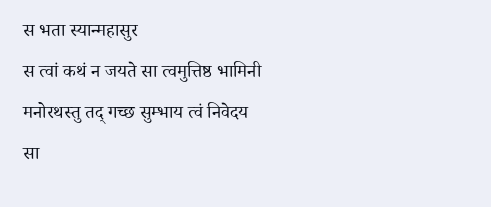स भता स्यान्महासुर
स त्वां कथं न जयते सा त्वमुत्तिष्ठ भामिनी
मनोरथस्तु तद् गच्छ सुम्भाय त्वं निवेदय
सा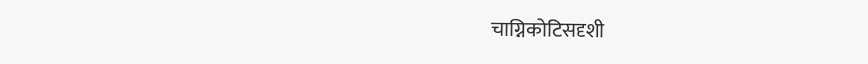चाग्निकोटिसदृशी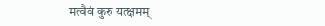मत्वैवं कुरु यत्क्षमम्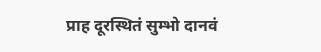प्राह दूरस्थितं सुम्भो दानवं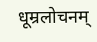धूम्रलोचनम्